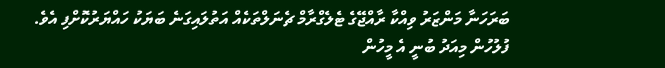ބަރަހަނާ މަންޒަރު ވިއްކާ ރާއްޖޭގެ ޓެލެގްރާމް ޗެނަލްތަކެއް އަތުލައިގަނެ ބަޔަކު ހައްޔަރުކޮށްފި އެވެ.
ފުލުހުން މިއަދު ބުނީ އެ މީހުން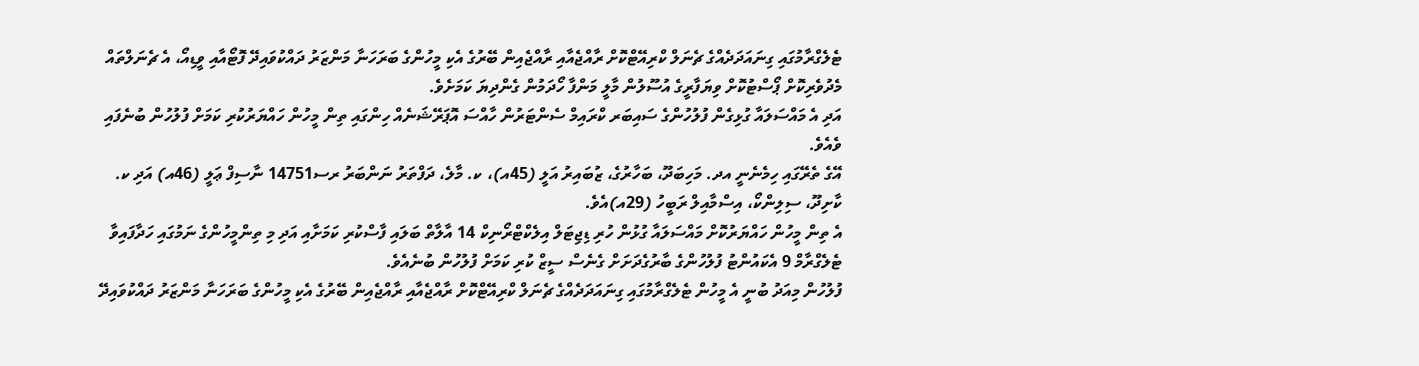ޓެލެގްރާމުގައި ގިނައަދަދެއްގެ ޗެނަލް ކްރިއޭޓްކޮށް ރާއްޖެއާއި ރާއްޖެއިން ބޭރުގެ އެކި މީހުންގެ ބަރަހަނާ މަންޒަރު ދައްކުވައިދޭ ފޮޓޯއާއި ވީޑިއޯ، އެ ޗެނަލްތައް މެދުވެރިކޮށް ޕޯސްޓުކޮށް ވިޔަފާރީގެ އުސޫލުން މާލީ މަންފާ ހޯދަމުން ގެންދިޔަ ކަމަށެވެ.
އަދި އެ މައްސަލައާ ގުޅިގެން ފުލުހުންގެ ސައިބަރ ކްރައިމް ސެންޓަރުން ހާއްސަ އޮޕަރޭޝަނެއް ހިންގައި ތިން މީހުން ހައްޔަރުކުރި ކަމަށް ފުލުހުން ބުނެފައި ވެއެވެ.
އޭގެ ތެރޭގައި ހިމެނެނީ އދ. މަހިބަދޫ، ބަހާރުގެ، ޒުބައިރު އަލީ (45އ)، ކ. މާލެ، ދަފްތަރު ނަންބަރު ރސ14751 ނާސިފް ޢަލީ (46އ) އަދި ކ. ކާށިދޫ، ސިލިންކޯ، އިސްމާއިލް ރަބީހު (29އ)އެވެ.
އެ ތިން މީހުން ހައްޔަރުކޮށް މައްސަލައާ ގުޅުން ހުރި ޑިޖިޓަލް އިލެކްޓްރޯނިކް 14 އާލާތް ބަލައި ފާސްކުރި ކަމަށާއި އަދި މި ތިންމީހުންގެ ނަމުގައި ހަދާފައިވާ ޓެލެގްރާމް 9 އެކައުންޓު ފުލުހުންގެ ބާރުގެދަށަށް ގެނެސް ސީޒް ކުރި ކަމަށް ފުލުހުން ބުނެއެވެ.
ފުލުހުން މިއަދު ބުނީ އެ މީހުން ޓެލެގްރާމުގައި ގިނައަދަދެއްގެ ޗެނަލް ކްރިއޭޓްކޮށް ރާއްޖެއާއި ރާއްޖެއިން ބޭރުގެ އެކި މީހުންގެ ބަރަހަނާ މަންޒަރު ދައްކުވައިދޭ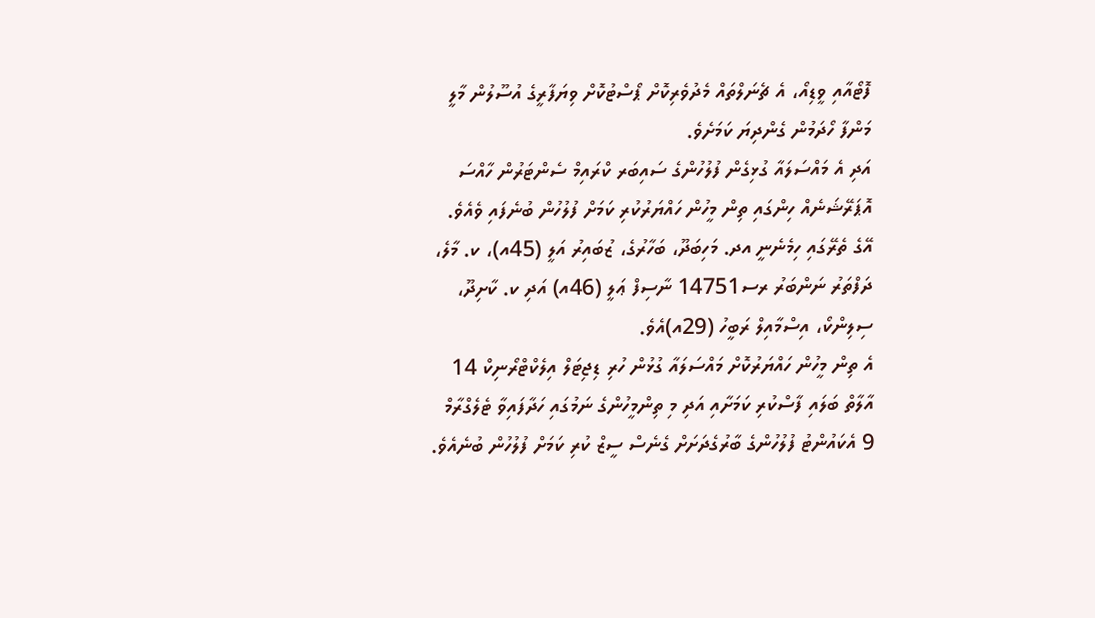ފޮޓޯއާއި ވީޑިއޯ، އެ ޗެނަލްތައް މެދުވެރިކޮށް ޕޯސްޓުކޮށް ވިޔަފާރީގެ އުސޫލުން މާލީ މަންފާ ހޯދަމުން ގެންދިޔަ ކަމަށެވެ.
އަދި އެ މައްސަލައާ ގުޅިގެން ފުލުހުންގެ ސައިބަރ ކްރައިމް ސެންޓަރުން ހާއްސަ އޮޕަރޭޝަނެއް ހިންގައި ތިން މީހުން ހައްޔަރުކުރި ކަމަށް ފުލުހުން ބުނެފައި ވެއެވެ.
އޭގެ ތެރޭގައި ހިމެނެނީ އދ. މަހިބަދޫ، ބަހާރުގެ، ޒުބައިރު އަލީ (45އ)، ކ. މާލެ، ދަފްތަރު ނަންބަރު ރސ14751 ނާސިފް ޢަލީ (46އ) އަދި ކ. ކާށިދޫ، ސިލިންކޯ، އިސްމާއިލް ރަބީހު (29އ)އެވެ.
އެ ތިން މީހުން ހައްޔަރުކޮށް މައްސަލައާ ގުޅުން ހުރި ޑިޖިޓަލް އިލެކްޓްރޯނިކް 14 އާލާތް ބަލައި ފާސްކުރި ކަމަށާއި އަދި މި ތިންމީހުންގެ ނަމުގައި ހަދާފައިވާ ޓެލެގްރާމް 9 އެކައުންޓު ފުލުހުންގެ ބާރުގެދަށަށް ގެނެސް ސީޒް ކުރި ކަމަށް ފުލުހުން ބުނެއެވެ.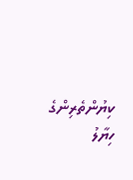ކިޔުންތެރިންގެ ހިޔާލު